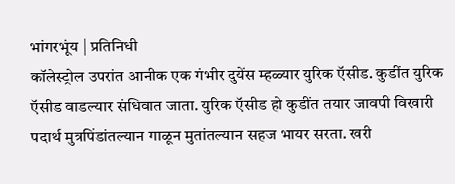भांगरभूंय | प्रतिनिधी
कॉलेस्ट्रोल उपरांत आनीक एक गंभीर दुयेंस म्हळ्यार युरिक ऍसीड. कुडींत युरिक ऍसीड वाडल्यार संधिवात जाता. युरिक ऍसीड हो कुडींत तयार जावपी विखारी पदार्थ मुत्रपिंडांतल्यान गाळून मुतांतल्यान सहज भायर सरता. खरी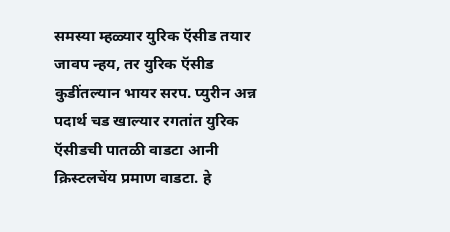समस्या म्हळ्यार युरिक ऍसीड तयार जावप न्हय, तर युरिक ऍसीड कुडींतल्यान भायर सरप. प्युरीन अन्न पदार्थ चड खाल्यार रगतांत युरिक ऍसीडची पातळी वाडटा आनी क्रिस्टलचेंय प्रमाण वाडटा. हे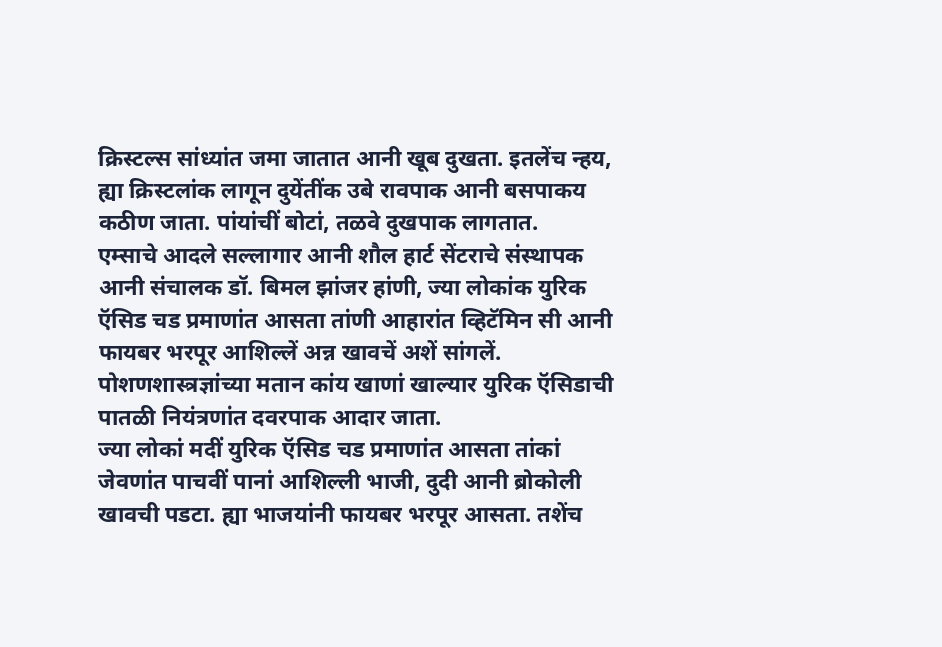क्रिस्टल्स सांध्यांत जमा जातात आनी खूब दुखता. इतलेंच न्हय, ह्या क्रिस्टलांक लागून दुयेंतींक उबे रावपाक आनी बसपाकय कठीण जाता. पांयांचीं बोटां, तळवे दुखपाक लागतात.
एम्साचे आदले सल्लागार आनी शौल हार्ट सेंटराचे संस्थापक आनी संचालक डॉ. बिमल झांजर हांणी, ज्या लोकांक युरिक ऍसिड चड प्रमाणांत आसता तांणी आहारांत व्हिटॅमिन सी आनी फायबर भरपूर आशिल्लें अन्न खावचें अशें सांगलें. पोशणशास्त्रज्ञांच्या मतान कांय खाणां खाल्यार युरिक ऍसिडाची पातळी नियंत्रणांत दवरपाक आदार जाता.
ज्या लोकां मदीं युरिक ऍसिड चड प्रमाणांत आसता तांकां जेवणांत पाचवीं पानां आशिल्ली भाजी, दुदी आनी ब्रोकोली खावची पडटा. ह्या भाजयांनी फायबर भरपूर आसता. तशेंच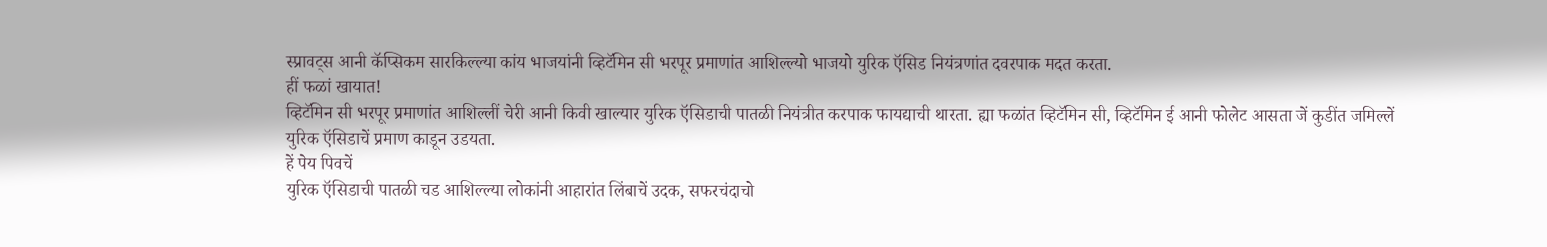स्प्रावट्स आनी कॅप्सिकम सारकिल्ल्या कांय भाजयांनी व्हिटॅमिन सी भरपूर प्रमाणांत आशिल्ल्यो भाजयो युरिक ऍसिड नियंत्रणांत दवरपाक मदत करता.
हीं फळां खायात!
व्हिटॅमिन सी भरपूर प्रमाणांत आशिल्लीं चेरी आनी किवी खाल्यार युरिक ऍसिडाची पातळी नियंत्रीत करपाक फायद्याची थारता. ह्या फळांत व्हिटॅमिन सी, व्हिटॅमिन ई आनी फोलेट आसता जें कुडींत जमिल्लें युरिक ऍसिडाचें प्रमाण काडून उडयता.
हें पेय पिवचें
युरिक ऍसिडाची पातळी चड आशिल्ल्या लोकांनी आहारांत लिंबाचें उदक, सफरचंदाचो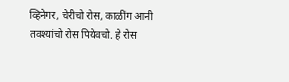व्हिनेगर, चेरीचो रोस, काळींग आनी तवश्यांचो रोस पियेवचो. हे रोस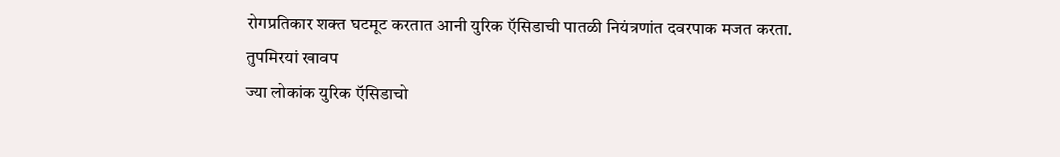रोगप्रतिकार शक्त घटमूट करतात आनी युरिक ऍसिडाची पातळी नियंत्रणांत दवरपाक मजत करता.
तुपमिरयां खावप
ज्या लोकांक युरिक ऍसिडाचो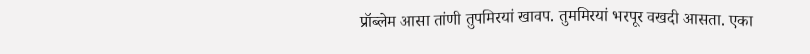प्रॉब्लेम आसा तांणी तुपमिरयां खावप. तुममिरयां भरपूर वखदी आसता. एका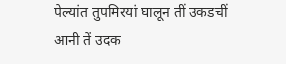पेल्यांत तुपमिरयां घालून तीं उकडचीं आनी तें उदक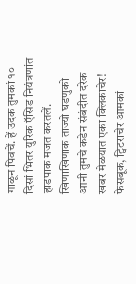गाळून पिवचें. हें उदक तुमकां १० दिसां भितर युरिक ऍसिड नियंत्रणांत हाडपाक मजत करतलें.
खिणाखिणाक ताज्यो घडणुको आनी तुमचे कडेन संबंदीत दरेक खबर मेळयात एका क्लिकाचेर! फेसबूक, ट्विटराचेर आमकां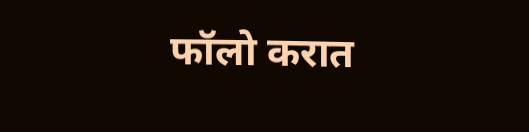फॉलो करात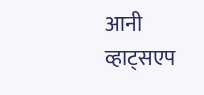आनी व्हाट्सएप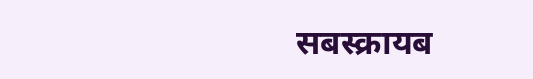सबस्क्रायब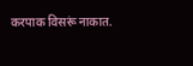करपाक विसरूं नाकात.